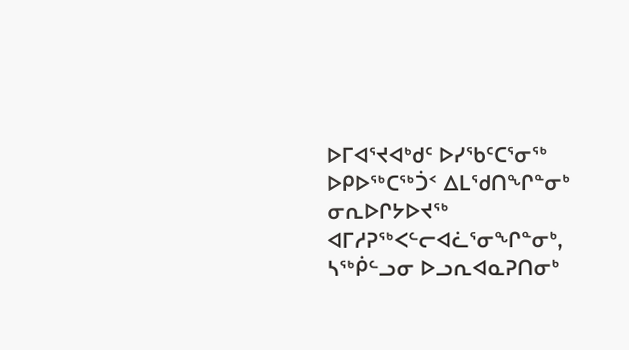ᐅᒥᐊᕐᔪᐊᒃᑯᑦ ᐅᓯᖃᑦᑕᕐᓂᖅ ᐅᑭᐅᖅᑕᖅᑑᑉ ᐃᒪᖁᑎᖏᓐᓂᒃ ᓂᕆᐅᒋᔭᐅᔪᖅ ᐊᒥᓱᕈᖅᐸᓪᓕᐊᓛᕐᓂᖏᓐᓂᒃ, ᓴᖅᑮᓪᓗᓂ ᐅᓗᕆᐊᓇᕈᑎᓂᒃ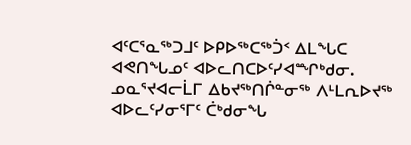ᐊᑦᑕᕐᓇᖅᑐᒧᑦ ᐅᑭᐅᖅᑕᖅᑑᑉ ᐃᒪᖓᑕ ᐊᕙᑎᖓᓄᑦ ᐊᐅᓚᑎᑕᐅᑦᓯᐊᙱᒃᑯᓂ. ᓄᓇᕐᔪᐊᓕᒫᒥ ᐃᑲᔪᖅᑎᒌᓐᓂᖅ ᐱᒻᒪᕆᐅᔪᖅ ᐊᐅᓚᑦᓯᓂᕐᒥᑦ ᑖᒃᑯᓂᖓ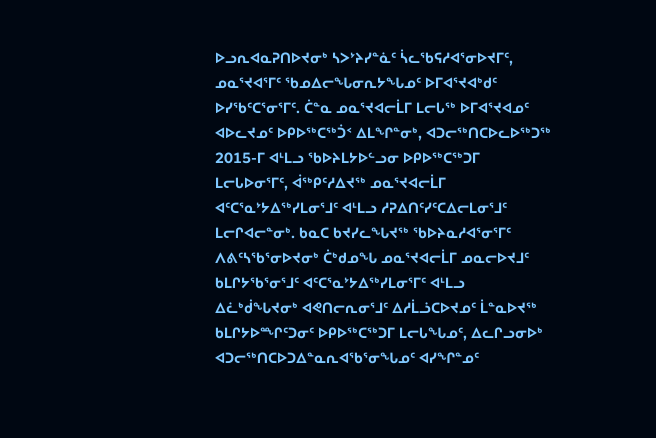ᐅᓗᕆᐊᓇᕈᑎᐅᔪᓂᒃ ᓴᐳᔾᔨᓯᓐᓈᑦ ᓵᓚᖃᕋᓱᐊᕐᓂᐅᔪᒥᑦ, ᓄᓇᕐᔪᐊᕐᒥᑦ ᖃᓄᐃᓕᖓᓂᕆᔭᖓᓄᑦ ᐅᒥᐊᕐᔪᐊᒃᑯᑦ ᐅᓯᖃᑦᑕᕐᓂᕐᒥᑦ. ᑖᓐᓇ ᓄᓇᕐᔪᐊᓕᒫᒥ ᒪᓕᒐᖅ ᐅᒥᐊᕐᔪᐊᓄᑦ ᐊᐅᓚᔪᓄᑦ ᐅᑭᐅᖅᑕᖅᑑᑉ ᐃᒪᖏᓐᓂᒃ, ᐊᑐᓕᖅᑎᑕᐅᓚᐅᖅᑐᖅ 2015-ᒥ ᐊᒻᒪᓗ ᖃᐅᔨᒪᔭᐅᓪᓗᓂ ᐅᑭᐅᖅᑕᖅᑐᒥ ᒪᓕᒐᐅᓂᕐᒥᑦ, ᐋᖅᑭᑦᓱᐃᔪᖅ ᓄᓇᕐᔪᐊᓕᒫᒥ ᐊᑦᑕᕐᓇᔾᔭᐃᖅᓯᒪᓂᕐᒧᑦ ᐊᒻᒪᓗ ᓱᕈᐃᑎᑦᓯᑦᑕᐃᓕᒪᓂᕐᒧᑦ ᒪᓕᒋᐊᓕᓐᓂᒃ. ᑲᓇᑕ ᑲᔪᓯᓚᖓᔪᖅ ᖃᐅᔨᓇᓱᐊᕐᓂᕐᒥᑦ ᐱᕕᑦᓴᖃᕐᓂᐅᔪᓂᒃ ᑖᒃᑯᓄᖓ ᓄᓇᕐᔪᐊᓕᒫᒥ ᓄᓇᓕᐅᔪᒧᑦ ᑲᒪᒋᔭᖃᕐᓂᕐᒧᑦ ᐊᑦᑕᕐᓇᔾᔭᐃᖅᓯᒪᓂᕐᒥᑦ ᐊᒻᒪᓗ ᐃᓛᒃᑰᖓᔪᓂᒃ ᐊᕙᑎᓕᕆᓂᕐᒧᑦ ᐃᓱᒫᓘᑕᐅᔪᓄᑦ ᒫᓐᓇᐅᔪᖅ ᑲᒪᒋᔭᐅᙱᑦᑐᓂᑦ ᐅᑭᐅᖅᑕᖅᑐᒥ ᒪᓕᒐᖓᓄᑦ, ᐃᓚᒋᓗᓂᐅᒃ ᐊᑐᓕᖅᑎᑕᐅᑐᐃᓐᓇᕆᐊᖃᕐᓂᖓᓄᑦ ᐊᓯᖏᓐᓄᑦ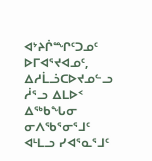ᐊᔾᔨᒌᙱᑦᑐᓄᑦ ᐅᒥᐊᕐᔪᐊᓄᑦ, ᐃᓱᒫᓘᑕᐅᔪᓄᓪᓗ ᓲᕐᓗ ᐃᒪᐅᑉ ᐃᖅᑲᖓᓂ ᓂᐱᖃᕐᓂᕐᒧᑦ ᐊᒻᒪᓗ ᓯᐊᕐᓇᕐᒧᑦ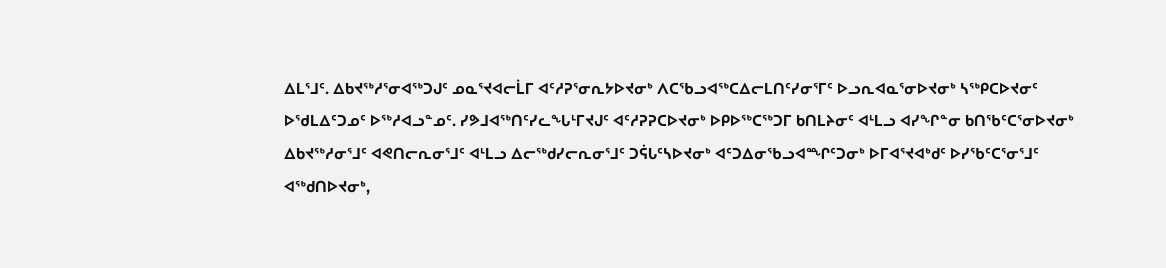ᐃᒪᕐᒧᑦ. ᐃᑲᔪᖅᓱᕐᓂᐊᖅᑐᒍᑦ ᓄᓇᕐᔪᐊᓕᒫᒥ ᐊᑦᓱᕈᕐᓂᕆᔭᐅᔪᓂᒃ ᐱᑕᖃᓗᐊᖅᑕᐃᓕᒪᑎᑦᓯᓂᕐᒥᑦ ᐅᓗᕆᐊᓇᕐᓂᐅᔪᓂᒃ ᓴᖅᑭᑕᐅᔪᓂᑦ ᐅᖁᒪᐃᑦᑐᓄᑦ ᐅᖅᓱᐊᓗᓐᓄᑦ. ᓯᕗᒧᐊᖅᑎᑦᓯᓚᖓᒻᒥᔪᒍᑦ ᐊᑦᓱᕈᕈᑕᐅᔪᓂᒃ ᐅᑭᐅᖅᑕᖅᑐᒥ ᑲᑎᒪᔨᓂᑦ ᐊᒻᒪᓗ ᐊᓯᖏᓐᓂ ᑲᑎᖃᑦᑕᕐᓂᐅᔪᓂᒃ ᐃᑲᔪᖅᓱᓂᕐᒧᑦ ᐊᕙᑎᓕᕆᓂᕐᒧᑦ ᐊᒻᒪᓗ ᐃᓕᖅᑯᓯᓕᕆᓂᕐᒧᑦ ᑐᕌᒐᑦᓴᐅᔪᓂᒃ ᐊᑦᑐᐃᓂᖃᓗᐊᙱᑦᑐᓂᒃ ᐅᒥᐊᕐᔪᐊᒃᑯᑦ ᐅᓯᖃᑦᑕᕐᓂᕐᒧᑦ ᐊᖅᑯᑎᐅᔪᓂᒃ,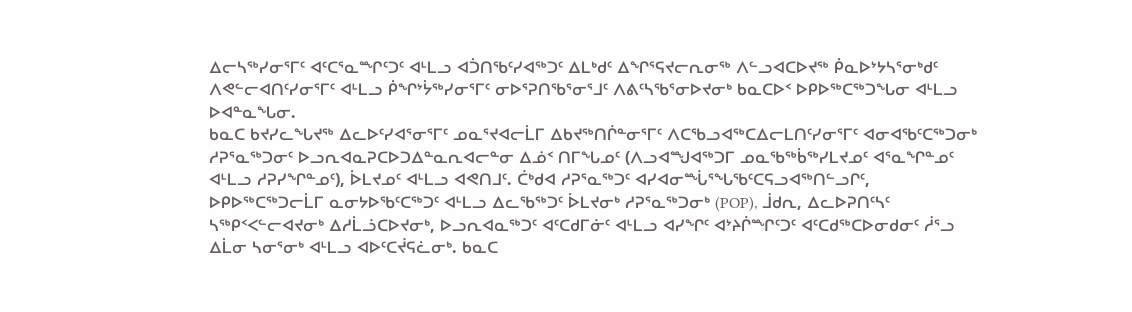ᐃᓕᓴᖅᓯᓂᕐᒥᑦ ᐊᑦᑕᕐᓇᙱᑦᑐᑦ ᐊᒻᒪᓗ ᐊᑑᑎᖃᑦᓯᐊᖅᑐᑦ ᐃᒪᒃᑯᑦ ᐃᖏᕐᕋᔪᓕᕆᓂᖅ ᐱᓪᓗᐊᑕᐅᔪᖅ ᑮᓇᐅᔾᔭᓴᕐᓂᒃᑯᑦ ᐱᕙᓪᓕᐊᑎᑦᓯᓂᕐᒥᑦ ᐊᒻᒪᓗ ᑮᖏᔾᔮᖅᓯᓂᕐᒥᑦ ᓂᐅᕐᕈᑎᖃᕐᓂᕐᒧᑦ ᐱᕕᑦᓴᖃᕐᓂᐅᔪᓂᒃ ᑲᓇᑕᐅᑉ ᐅᑭᐅᖅᑕᖅᑐᖓᓂ ᐊᒻᒪᓗ ᐅᐊᓐᓇᖓᓂ.
ᑲᓇᑕ ᑲᔪᓯᓚᖓᔪᖅ ᐃᓚᐅᑦᓯᐊᕐᓂᕐᒥᑦ ᓄᓇᕐᔪᐊᓕᒫᒥ ᐃᑲᔪᖅᑎᒌᓐᓂᕐᒥᑦ ᐱᑕᖃᓗᐊᖅᑕᐃᓕᒪᑎᑦᓯᓂᕐᒥᑦ ᐊᓂᐊᖃᑦᑕᖅᑐᓂᒃ ᓱᕈᕐᓇᖅᑐᓂᑦ ᐅᓗᕆᐊᓇᕈᑕᐅᑐᐃᓐᓇᕆᐊᓕᓐᓂ ᐃᓅᑉ ᑎᒥᖓᓄᑦ (ᐱᓗᐊᙳᐊᖅᑐᒥ ᓄᓇᖃᖅᑳᖅᓯᒪᔪᓄᑦ ᐊᕐᓇᖏᓐᓄᑦ ᐊᒻᒪᓗ ᓱᕈᓯᖏᓐᓄᑦ), ᐆᒪᔪᓄᑦ ᐊᒻᒪᓗ ᐊᕙᑎᒧᑦ. ᑖᒃᑯᐊ ᓱᕈᕐᓇᖅᑐᑦ ᐊᓯᐊᓂᙶᕐᖓᖃᑦᑕᕋᓗᐊᖅᑎᓪᓗᒋᑦ, ᐅᑭᐅᖅᑕᖅᑐᓕᒫᒥ ᓇᓂᔭᐅᖃᑦᑕᖅᑐᑦ ᐊᒻᒪᓗ ᐃᓚᖃᖅᑐᑦ ᐆᒪᔪᓂᒃ ᓱᕈᕐᓇᖅᑐᓂᒃ (POP), ᒨᑯᕆ, ᐃᓚᐅᕈᑎᑦᓴᑦ ᓴᖅᑭᑉᐸᓪᓕᐊᔪᓂᒃ ᐃᓱᒫᓘᑕᐅᔪᓂᒃ, ᐅᓗᕆᐊᓇᖅᑐᑦ ᐊᑦᑕᑯᒥᓃᑦ ᐊᒻᒪᓗ ᐊᓯᖏᑦ ᐊᔾᔨᒌᙱᑦᑐᑦ ᐊᑦᑕᑯᖅᑕᐅᓂᑯᓂᑦ ᓲᕐᓗ ᐃᒫᓂ ᓴᓂᕐᓂᒃ ᐊᒻᒪᓗ ᐊᐅᑦᑕᔫᕋᓛᓂᒃ. ᑲᓇᑕ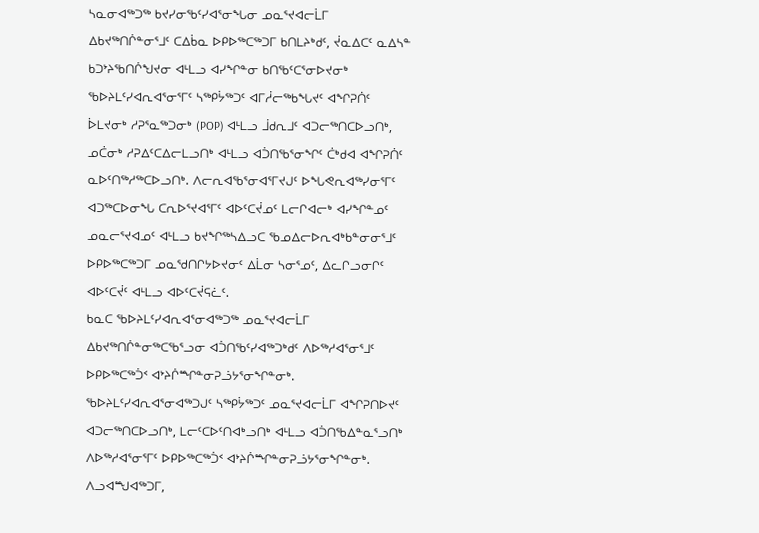ᓴᓇᓂᐊᖅᑐᖅ ᑲᔪᓯᓂᖃᑦᓯᐊᕐᓂᖓᓂ ᓄᓇᕐᔪᐊᓕᒫᒥ ᐃᑲᔪᖅᑎᒌᓐᓂᕐᒧᑦ ᑕᐃᑳᓇ ᐅᑭᐅᖅᑕᖅᑐᒥ ᑲᑎᒪᔨᒃᑯᑦ, ᔫᓇᐃᑕᑦ ᓇᐃᓴᓐ ᑲᑐᔾᔨᖃᑎᒌᖑᔪᓂ ᐊᒻᒪᓗ ᐊᓯᖏᓐᓂ ᑲᑎᖃᑦᑕᕐᓂᐅᔪᓂᒃ ᖃᐅᔨᒪᑦᓯᐊᕆᐊᕐᓂᕐᒥᑦ ᓴᖅᑭᔮᖅᑐᑦ ᐊᒥᓲᓕᖅᑲᖓᔪᑦ ᐊᖏᕈᑏᑦ ᐆᒪᔪᓂᒃ ᓱᕈᕐᓇᖅᑐᓂᒃ (POP) ᐊᒻᒪᓗ ᒨᑯᕆᒧᑦ ᐊᑐᓕᖅᑎᑕᐅᓗᑎᒃ, ᓄᑖᓂᒃ ᓱᕈᐃᑦᑕᐃᓕᒪᓗᑎᒃ ᐊᒻᒪᓗ ᐊᑑᑎᖃᕐᓂᖏᑦ ᑖᒃᑯᐊ ᐊᖏᕈᑏᑦ ᓇᐅᑦᑎᖅᓱᖅᑕᐅᓗᑎᒃ. ᐱᓕᕆᐊᖃᕐᓂᐊᕐᒥᔪᒍᑦ ᐅᖓᕙᕆᐊᖅᓯᓂᕐᒥᑦ ᐊᑐᖅᑕᐅᓂᖓ ᑕᕆᐅᕐᔪᐊᕐᒥᑦ ᐊᐅᑦᑕᔫᓄᑦ ᒪᓕᒋᐊᓕᒃ ᐊᓯᖏᓐᓄᑦ ᓄᓇᓕᕐᔪᐊᓄᑦ ᐊᒻᒪᓗ ᑲᔪᖏᖅᓴᐃᓗᑕ ᖃᓄᐃᓕᐅᕆᐊᒃᑲᓐᓂᓂᕐᒧᑦ ᐅᑭᐅᖅᑕᖅᑐᒥ ᓄᓇᖁᑎᒋᔭᐅᔪᓂᑦ ᐃᒫᓂ ᓴᓂᕐᓄᑦ, ᐃᓚᒋᓗᓂᒋᑦ ᐊᐅᑦᑕᔫᑦ ᐊᒻᒪᓗ ᐊᐅᑦᑕᔫᕋᓛᑦ.
ᑲᓇᑕ ᖃᐅᔨᒪᑦᓯᐊᕆᐊᕐᓂᐊᖅᑐᖅ ᓄᓇᕐᔪᐊᓕᒫᒥ ᐃᑲᔪᖅᑎᒌᓐᓂᖅᑕᖃᕐᓗᓂ ᐊᑑᑎᖃᑦᓯᐊᖅᑐᒃᑯᑦ ᐱᐅᖅᓱᐊᕐᓂᕐᒧᑦ ᐅᑭᐅᖅᑕᖅᑑᑉ ᐊᔾᔨᒌᙱᓐᓂᕈᓘᔭᕐᓂᖏᓐᓂᒃ. ᖃᐅᔨᒪᑦᓯᐊᕆᐊᕐᓂᐊᖅᑐᒍᑦ ᓴᖅᑭᔮᖅᑐᑦ ᓄᓇᕐᔪᐊᓕᒫᒥ ᐊᖏᕈᑎᐅᔪᑦ ᐊᑐᓕᖅᑎᑕᐅᓗᑎᒃ, ᒪᓕᑦᑕᐅᑦᑎᐊᒃᓗᑎᒃ ᐊᒻᒪᓗ ᐊᑑᑎᖃᐃᓐᓇᕐᓗᑎᒃ ᐱᐅᖅᓱᐊᕐᓂᕐᒥᑦ ᐅᑭᐅᖅᑕᖅᑑᑉ ᐊᔾᔨᒌᙱᓐᓂᕈᓘᔭᕐᓂᖏᓐᓂᒃ. ᐱᓗᐊᙳᐊᖅᑐᒥ,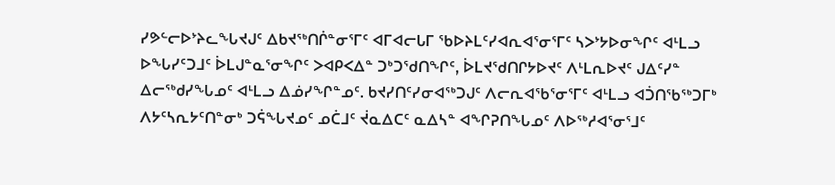ᓯᕗᓪᓕᐅᔾᔨᓚᖓᔪᒍᑦ ᐃᑲᔪᖅᑎᒌᓐᓂᕐᒥᑦ ᐊᒥᐊᓕᒐᒥ ᖃᐅᔨᒪᑦᓯᐊᕆᐊᕐᓂᕐᒥᑦ ᓴᐳᔾᔭᐅᓂᖏᑦ ᐊᒻᒪᓗ ᐅᖓᓯᑦᑐᒧᑦ ᐆᒪᒍᓐᓇᕐᓂᖏᑦ ᐳᐊᑭᐸᐃᓐ ᑐᒃᑐᖁᑎᖏᑦ, ᐆᒪᔪᖁᑎᒋᔭᐅᔪᑦ ᐱᒻᒪᕆᐅᔪᑦ ᒍᐃᑦᓯᓐ ᐃᓕᖅᑯᓯᖓᓄᑦ ᐊᒻᒪᓗ ᐃᓅᓯᖏᓐᓄᑦ. ᑲᔪᓯᑎᑦᓯᓂᐊᖅᑐᒍᑦ ᐱᓕᕆᐊᖃᕐᓂᕐᒥᑦ ᐊᒻᒪᓗ ᐊᑑᑎᖃᖅᑐᒥᒃ ᐱᔭᑦᓴᕆᔭᑦᑎᓐᓂᒃ ᑐᕌᖓᔪᓄᑦ ᓄᑖᒧᑦ ᔫᓇᐃᑕᑦ ᓇᐃᓴᓐ ᐊᖏᕈᑎᖓᓄᑦ ᐱᐅᖅᓱᐊᕐᓂᕐᒧᑦ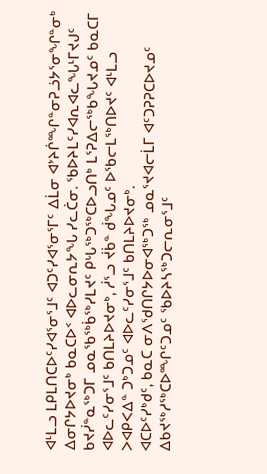ᐊᒻᒪᓗ ᒪᑭᒪᑎᑕᐅᑦᓯᐊᕐᓂᕐᒧᑦ ᐊᑐᑦᓯᐊᕐᓂᕐᒥᑦ ᐃᒫᓂ ᐊᔾᔨᒌᙱᓐᓂᕈᓘᔭᕐᓂᖏᓐᓂᒃ ᐃᓂᒋᔭᐅᔪᓂᒃ ᑲᓇᑕᐅᑉ ᐊᐅᓚᓂᕆᔭᖓ ᓯᓚᑖᓂ. ᖃᐅᔨᒪᑦᓯᐊᕆᐊᓚᖓᒻᒥᔪᒍᑦ ᑲᔪᓰᓐᓇᖅᑐᒥ ᓄᓇᖃᖅᑳᖅᓯᒪᔪᑦ ᑭᒡᒐᖅᑐᖅᑕᐅᓗᑎᒃ ᒪᕐᕈᐃᓕᖅᑲᖓᔪᓄᑦ ᑲᓇᑕᒥ ᐊᐅᓚᑦᓯᓂᕐᒧᑦ ᑲᑎᒪᔨᐅᔪᓂᒃ, ᓲᕐᓗ ᔫᑳᓐ ᑰᖓᓄᑦ ᐅᖃᓕᒪᖅᑎᐅᔪᑦ ᐊᒻᒪᓗ ᐳᐊᑭᐸᐃᓐ ᑐᒃᑐᓄᑦ ᐊᐅᓚᑦᓯᓂᕐᒧᑦ ᑲᑎᒪᔨᐅᔪᓂᒃ.
ᐊᑕᐅᑦᓯᒃᑯᑦ, ᑲᓇᑕ ᓂᐱᖁᑎᒋᔭᐅᓂᐊᖅᑐᖅ ᓄᓇᕐᔪᐊᓕᒫᒥ ᐊᑦᑐᕈᕈᑕᐅᔪᓄᑦ ᐃᑲᔪᖅᓱᖅᑕᐅᙱᑦᑐᓄᑦ ᖃᐅᔨᓴᖅᑐᓕᕆᓂᕐᒧᑦ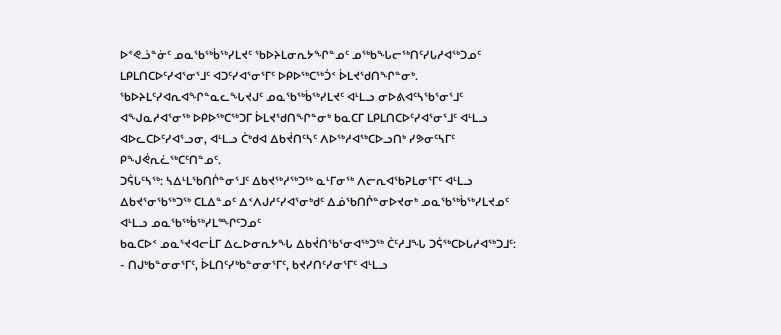ᐅᕝᕙᓘᓐᓃᑦ ᓄᓇᖃᖅᑳᖅᓯᒪᔪᑦ ᖃᐅᔨᒪᓂᕆᔭᖏᓐᓄᑦ ᓄᖅᑲᖓᓕᖅᑎᑦᓯᒐᓱᐊᖅᑐᓄᑦ ᒪᑭᒪᑎᑕᐅᑦᓯᐊᕐᓂᕐᒧᑦ ᐊᑐᑦᓯᐊᕐᓂᕐᒥᑦ ᐅᑭᐅᖅᑕᖅᑑᑉ ᐆᒪᔪᖁᑎᖏᓐᓂᒃ. ᖃᐅᔨᒪᑦᓯᐊᕆᐊᖏᓐᓇᓚᖓᔪᒍᑦ ᓄᓇᖃᖅᑳᖅᓯᒪᔪᑦ ᐊᒻᒪᓗ ᓂᐅᕕᐊᑦᓴᖃᕐᓂᕐᒧᑦ ᐊᖑᓇᓱᐊᕐᓂᖅ ᐅᑭᐅᖅᑕᖅᑐᒥ ᐆᒪᔪᖁᑎᖏᓐᓂᒃ ᑲᓇᑕᒥ ᒪᑭᒪᑎᑕᐅᑦᓯᐊᕐᓂᕐᒧᑦ ᐊᒻᒪᓗ ᐊᐅᓚᑕᐅᑦᓯᐊᕐᓗᓂ, ᐊᒻᒪᓗ ᑖᒃᑯᐊ ᐃᑲᔫᑎᑦᓴᑦ ᐱᐅᖅᓱᐊᖅᑕᐅᓗᑎᒃ ᓯᕗᓂᑦᓴᒥᑦ ᑭᖑᕚᕆᓛᖅᑕᑦᑎᓐᓄᑦ.
ᑐᕌᒐᑦᓴᖅ: ᓴᐃᒻᒪᖃᑎᒌᓐᓂᕐᒧᑦ ᐃᑲᔪᖅᓱᖅᑐᖅ ᓇᒻᒥᓂᖅ ᐱᓕᕆᐊᖃᕈᒪᓂᕐᒥᑦ ᐊᒻᒪᓗ ᐃᑲᔪᕐᓂᖃᖅᑐᖅ ᑕᒪᐃᓐᓄᑦ ᐃᑉᐱᒍᓱᑦᓯᐊᕐᓂᒃᑯᑦ ᐃᓅᖃᑎᒌᓐᓂᐅᔪᓂᒃ ᓄᓇᖃᖅᑳᖅᓯᒪᔪᓄᑦ ᐊᒻᒪᓗ ᓄᓇᖃᖅᑳᖅᓯᒪᙱᑦᑐᓄᑦ
ᑲᓇᑕᐅᑉ ᓄᓇᕐᔪᐊᓕᒫᒥ ᐃᓚᐅᓂᕆᔭᖓ ᐃᑲᔫᑎᖃᕐᓂᐊᖅᑐᖅ ᑖᑦᓱᒧᖓ ᑐᕌᖅᑕᐅᒐᓱᐊᖅᑐᒧᑦ:
- ᑎᒍᒃᑲᓐᓂᓂᕐᒥᑦ, ᐆᒪᑎᑦᓯᒃᑲᓐᓂᓂᕐᒥᑦ, ᑲᔪᓯᑎᑦᓯᓂᕐᒥᑦ ᐊᒻᒪᓗ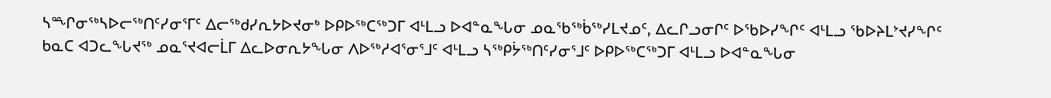ᓴᙱᓂᖅᓴᐅᓕᖅᑎᑦᓯᓂᕐᒥᑦ ᐃᓕᖅᑯᓯᕆᔭᐅᔪᓂᒃ ᐅᑭᐅᖅᑕᖅᑐᒥ ᐊᒻᒪᓗ ᐅᐊᓐᓇᖓᓂ ᓄᓇᖃᖅᑳᖅᓯᒪᔪᓄᑦ, ᐃᓚᒋᓗᓂᒋᑦ ᐅᖃᐅᓯᖏᑦ ᐊᒻᒪᓗ ᖃᐅᔨᒪᔾᔪᓯᖏᑦ
ᑲᓇᑕ ᐊᑐᓚᖓᔪᖅ ᓄᓇᕐᔪᐊᓕᒫᒥ ᐃᓚᐅᓂᕆᔭᖓᓂ ᐱᐅᖅᓱᐊᕐᓂᕐᒧᑦ ᐊᒻᒪᓗ ᓴᖅᑭᔮᖅᑎᑦᓯᓂᕐᒧᑦ ᐅᑭᐅᖅᑕᖅᑐᒥ ᐊᒻᒪᓗ ᐅᐊᓐᓇᖓᓂ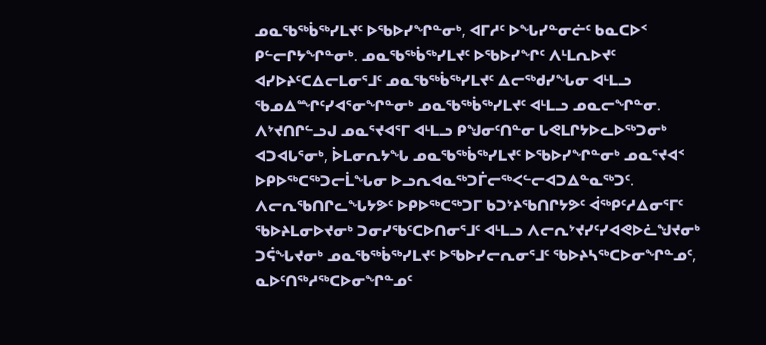ᓄᓇᖃᖅᑳᖅᓯᒪᔪᑦ ᐅᖃᐅᓯᖏᓐᓂᒃ, ᐊᒥᓱᑦ ᐅᖓᓯᓐᓂᓖᑦ ᑲᓇᑕᐅᑉ ᑭᓪᓕᒋᔭᖏᓐᓂᒃ. ᓄᓇᖃᖅᑳᖅᓯᒪᔪᑦ ᐅᖃᐅᓯᖏᑦ ᐱᒻᒪᕆᐅᔪᑦ ᐊᓯᐅᔨᑦᑕᐃᓕᒪᓂᕐᒧᑦ ᓄᓇᖃᖅᑳᖅᓯᒪᔪᑦ ᐃᓕᖅᑯᓯᖓᓂ ᐊᒻᒪᓗ ᖃᓄᐃᙱᑦᓯᐊᕐᓂᖏᓐᓂᒃ ᓄᓇᖃᖅᑳᖅᓯᒪᔪᑦ ᐊᒻᒪᓗ ᓄᓇᓕᖏᓐᓂ. ᐱᔾᔪᑎᒋᓪᓗᒍ ᓄᓇᕐᔪᐊᕐᒥ ᐊᒻᒪᓗ ᑭᖑᓂᑦᑎᓐᓂ ᒐᕙᒪᒋᔭᐅᓚᐅᖅᑐᓂᒃ ᐊᑐᐊᒐᕐᓂᒃ, ᐆᒪᓂᕆᔭᖓ ᓄᓇᖃᖅᑳᖅᓯᒪᔪᑦ ᐅᖃᐅᓯᖏᓐᓂᒃ ᓄᓇᕐᔪᐊᑉ ᐅᑭᐅᖅᑕᖅᑐᓕᒫᖓᓂ ᐅᓗᕆᐊᓇᖅᑐᒦᓕᖅᐸᓪᓕᐊᑐᐃᓐᓇᖅᑐᑦ. ᐱᓕᕆᖃᑎᒋᓚᖓᔭᕗᑦ ᐅᑭᐅᖅᑕᖅᑐᒥ ᑲᑐᔾᔨᖃᑎᒋᔭᕗᑦ ᐋᖅᑭᑦᓱᐃᓂᕐᒥᑦ ᖃᐅᔨᒪᓂᐅᔪᓂᒃ ᑐᓂᓯᖃᑦᑕᐅᑎᓂᕐᒧᑦ ᐊᒻᒪᓗ ᐱᓕᕆᔾᔪᓯᑦᓯᐊᕙᐅᓛᖑᔪᓂᒃ ᑐᕌᖓᔪᓂᒃ ᓄᓇᖃᖅᑳᖅᓯᒪᔪᑦ ᐅᖃᐅᓯᓕᕆᓂᕐᒧᑦ ᖃᐅᔨᓴᖅᑕᐅᓂᖏᓐᓄᑦ, ᓇᐅᑦᑎᖅᓱᖅᑕᐅᓂᖏᓐᓄᑦ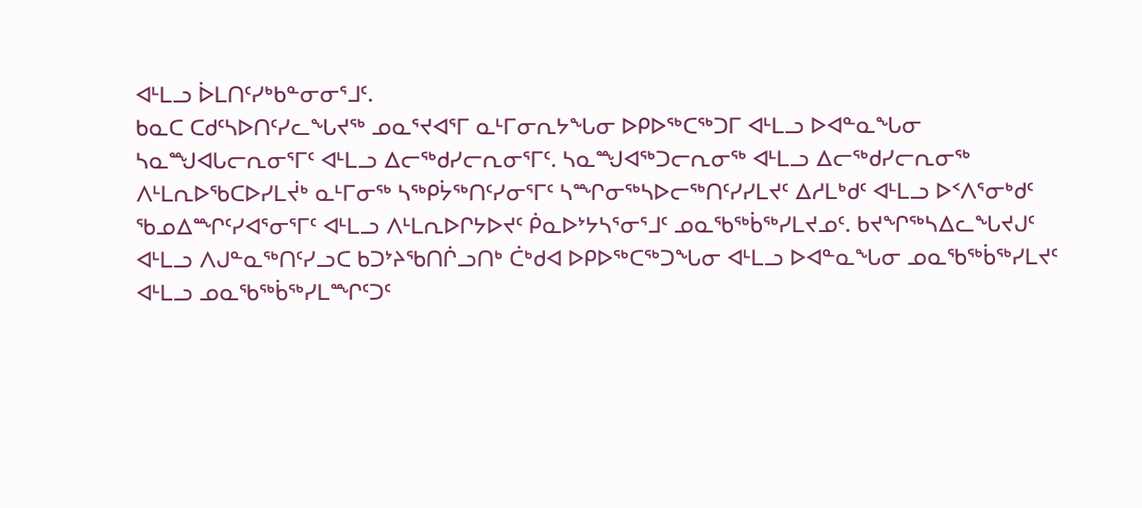ᐊᒻᒪᓗ ᐆᒪᑎᑦᓯᒃᑲᓐᓂᓂᕐᒧᑦ.
ᑲᓇᑕ ᑕᑯᑦᓴᐅᑎᑦᓯᓚᖓᔪᖅ ᓄᓇᕐᔪᐊᕐᒥ ᓇᒻᒥᓂᕆᔭᖓᓂ ᐅᑭᐅᖅᑕᖅᑐᒥ ᐊᒻᒪᓗ ᐅᐊᓐᓇᖓᓂ ᓴᓇᙳᐊᒐᓕᕆᓂᕐᒥᑦ ᐊᒻᒪᓗ ᐃᓕᖅᑯᓯᓕᕆᓂᕐᒥᑦ. ᓴᓇᙳᐊᖅᑐᓕᕆᓂᖅ ᐊᒻᒪᓗ ᐃᓕᖅᑯᓯᓕᕆᓂᖅ ᐱᒻᒪᕆᐅᖃᑕᐅᓯᒪᔫᒃ ᓇᒻᒥᓂᖅ ᓴᖅᑭᔮᖅᑎᑦᓯᓂᕐᒥᑦ ᓴᙱᓂᖅᓴᐅᓕᖅᑎᑦᓯᓯᒪᔪᑦ ᐃᓱᒪᒃᑯᑦ ᐊᒻᒪᓗ ᐅᑉᐱᕐᓂᒃᑯᑦ ᖃᓄᐃᙱᑦᓯᐊᕐᓂᕐᒥᑦ ᐊᒻᒪᓗ ᐱᒻᒪᕆᐅᒋᔭᐅᔪᑦ ᑮᓇᐅᔾᔭᓴᕐᓂᕐᒧᑦ ᓄᓇᖃᖅᑳᖅᓯᒪᔪᓄᑦ. ᑲᔪᖏᖅᓴᐃᓚᖓᔪᒍᑦ ᐊᒻᒪᓗ ᐱᒍᓐᓇᖅᑎᑦᓯᓗᑕ ᑲᑐᔾᔨᖃᑎᒌᓗᑎᒃ ᑖᒃᑯᐊ ᐅᑭᐅᖅᑕᖅᑐᖓᓂ ᐊᒻᒪᓗ ᐅᐊᓐᓇᖓᓂ ᓄᓇᖃᖅᑳᖅᓯᒪᔪᑦ ᐊᒻᒪᓗ ᓄᓇᖃᖅᑳᖅᓯᒪᙱᑦᑐᑦ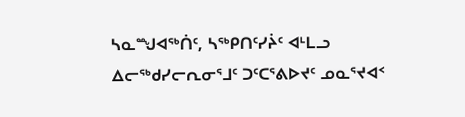ᓴᓇᙳᐊᖅᑏᑦ, ᓴᖅᑭᑎᑦᓯᔩᑦ ᐊᒻᒪᓗ ᐃᓕᖅᑯᓯᓕᕆᓂᕐᒧᑦ ᑐᑦᑕᕐᕕᐅᔪᑦ ᓄᓇᕐᔪᐊᑉ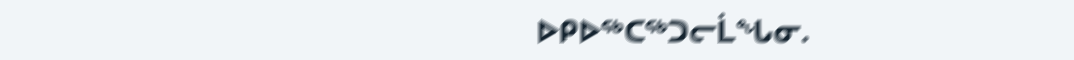ᐅᑭᐅᖅᑕᖅᑐᓕᒫᖓᓂ.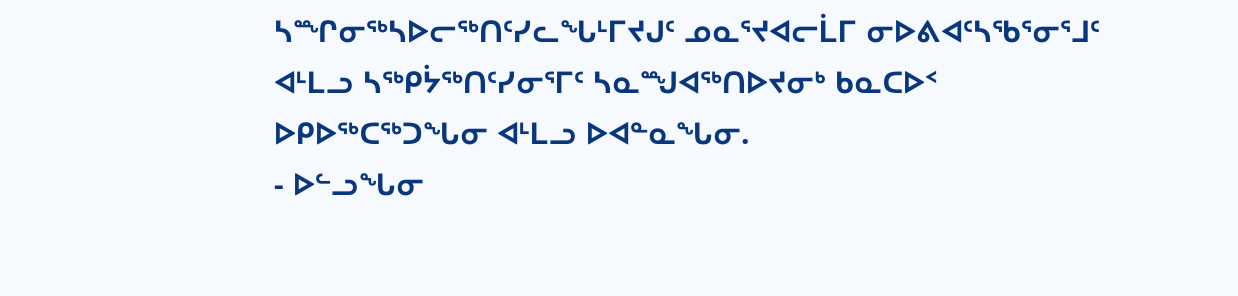ᓴᙱᓂᖅᓴᐅᓕᖅᑎᑦᓯᓚᖓᒻᒥᔪᒍᑦ ᓄᓇᕐᔪᐊᓕᒫᒥ ᓂᐅᕕᐊᑦᓴᖃᕐᓂᕐᒧᑦ ᐊᒻᒪᓗ ᓴᖅᑭᔮᖅᑎᑦᓯᓂᕐᒥᑦ ᓴᓇᙳᐊᖅᑎᐅᔪᓂᒃ ᑲᓇᑕᐅᑉ ᐅᑭᐅᖅᑕᖅᑐᖓᓂ ᐊᒻᒪᓗ ᐅᐊᓐᓇᖓᓂ.
- ᐅᓪᓗᖓᓂ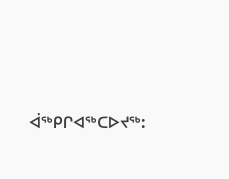ᐋᖅᑭᒋᐊᖅᑕᐅᔪᖅ: